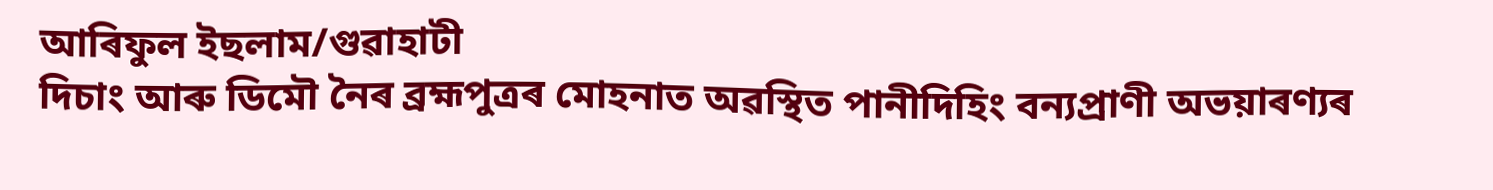আৰিফুল ইছলাম/গুৱাহাটী
দিচাং আৰু ডিমৌ নৈৰ ব্ৰহ্মপুত্ৰৰ মোহনাত অৱস্থিত পানীদিহিং বন্যপ্ৰাণী অভয়াৰণ্যৰ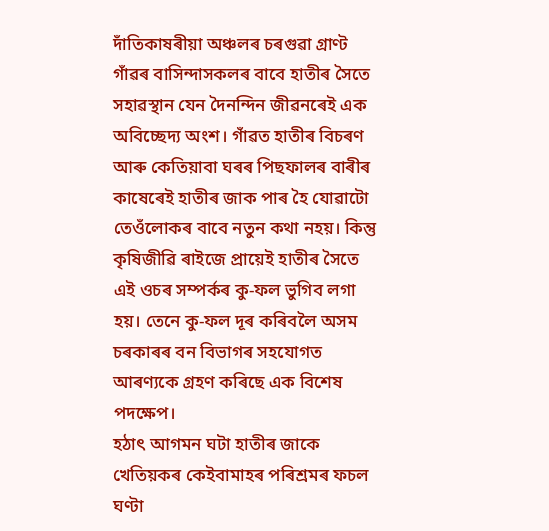দাঁতিকাষৰীয়া অঞ্চলৰ চৰগুৱা গ্ৰাণ্ট গাঁৱৰ বাসিন্দাসকলৰ বাবে হাতীৰ সৈতে সহাৱস্থান যেন দৈনন্দিন জীৱনৰেই এক অবিচ্ছেদ্য অংশ। গাঁৱত হাতীৰ বিচৰণ আৰু কেতিয়াবা ঘৰৰ পিছফালৰ বাৰীৰ কাষেৰেই হাতীৰ জাক পাৰ হৈ যোৱাটো তেওঁলোকৰ বাবে নতুন কথা নহয়। কিন্তু কৃষিজীৱি ৰাইজে প্ৰায়েই হাতীৰ সৈতে এই ওচৰ সম্পৰ্কৰ কু-ফল ভুগিব লগা হয়। তেনে কু-ফল দূৰ কৰিবলৈ অসম চৰকাৰৰ বন বিভাগৰ সহযোগত আৰণ্যকে গ্ৰহণ কৰিছে এক বিশেষ পদক্ষেপ।
হঠাৎ আগমন ঘটা হাতীৰ জাকে খেতিয়কৰ কেইবামাহৰ পৰিশ্ৰমৰ ফচল ঘণ্টা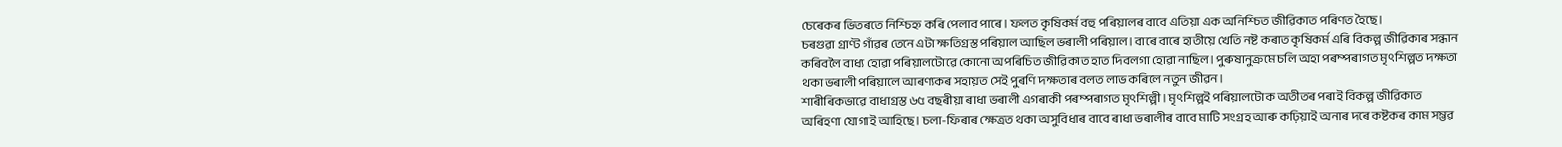চেৰেকৰ ভিতৰতে নিশ্চিহ্ন কৰি পেলাব পাৰে। ফলত কৃষিকৰ্ম বহু পৰিয়ালৰ বাবে এতিয়া এক অনিশ্চিত জীৱিকাত পৰিণত হৈছে।
চৰগুৱা গ্ৰাণ্ট গাঁৱৰ তেনে এটা ক্ষতিগ্ৰস্ত পৰিয়াল আছিল ভৰালী পৰিয়াল। বাৰে বাৰে হাতীয়ে খেতি নষ্ট কৰাত কৃষিকৰ্ম এৰি বিকল্প জীৱিকাৰ সন্ধান কৰিবলৈ বাধ্য হোৱা পৰিয়ালটোৱে কোনো অপৰিচিত জীৱিকাত হাত দিবলগা হোৱা নাছিল। পুৰুষানুক্ৰমে চলি অহা পৰম্পৰাগত মৃৎশিল্পত দক্ষতা থকা ভৰালী পৰিয়ালে আৰণ্যকৰ সহায়ত সেই পুৰণি দক্ষতাৰ বলত লাভ কৰিলে নতুন জীৱন।
শাৰীৰিকভাৱে বাধাগ্ৰস্ত ৬৫ বছৰীয়া ৰাধা ভৰালী এগৰাকী পৰম্পৰাগত মৃৎশিল্পী। মৃৎশিল্পই পৰিয়ালটোক অতীতৰ পৰাই বিকল্প জীৱিকাত অৰিহণা যোগাই আহিছে। চলা-ফিৰাৰ ক্ষেত্ৰত থকা অসুবিধাৰ বাবে ৰাধা ভৰালীৰ বাবে মাটি সংগ্ৰহ আৰু কঢ়িয়াই অনাৰ দৰে কষ্টকৰ কাম সম্ভৱ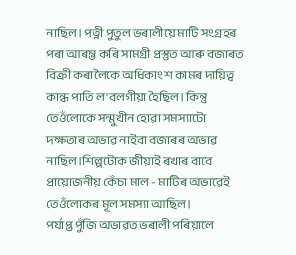নাছিল। পত্নী পুতুল ভৰালীয়ে মাটি সংগ্ৰহৰ পৰা আৰম্ভ কৰি সামগ্ৰী প্ৰস্তুত আৰু বজাৰত বিক্ৰী কৰালৈকে অধিকাংশ কামৰ দায়িত্ব কান্ধ পাতি ল'বলগীয়া হৈছিল। কিন্তু তেওঁলোকে সন্মুখীন হোৱা সমস্যাটো দক্ষতাৰ অভাৱ নাইবা বজাৰৰ অভাৱ নাছিল।শিল্পটোক জীয়াই ৰখাৰ বাবে প্ৰায়োজনীয় কেঁচা মাল - মাটিৰ অভাৱেই তেওঁলোকৰ মূল সমস্যা আছিল।
পৰ্যাপ্ত পুঁজি অভাৱত ভৰালী পৰিয়ালে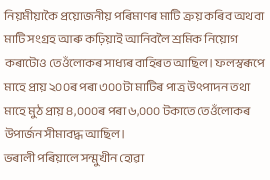নিয়মীয়াকৈ প্ৰয়োজনীয় পৰিমাণৰ মাটি ক্ৰয় কৰিব অথবা মাটি সংগ্ৰহ আৰু কঢ়িয়াই আনিবলৈ শ্ৰমিক নিয়োগ কৰাটোও তেওঁলোকৰ সাধ্যৰ বাহিৰত আছিল। ফলস্বৰূপে মাহে প্ৰায় ২০০ৰ পৰা ৩০০টা মাটিৰ পাত্ৰ উৎপাদন তথা মাহে মুঠ প্ৰায় ৪,০০০ৰ পৰা ৬,০০০ টকাতে তেওঁলোকৰ উপাৰ্জন সীমাবদ্ধ আছিল।
ভৰালী পৰিয়ালে সন্মুখীন হোৱা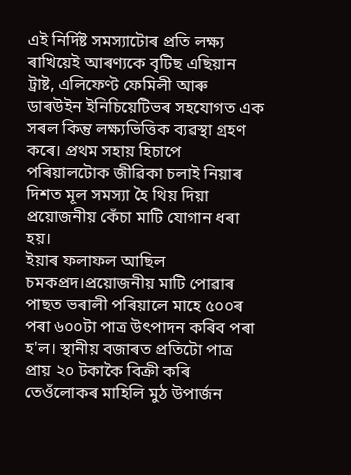এই নিৰ্দিষ্ট সমস্যাটোৰ প্ৰতি লক্ষ্য ৰাখিয়েই আৰণ্যকে বৃটিছ এছিয়ান ট্ৰাষ্ট, এলিফেণ্ট ফেমিলী আৰু ডাৰউইন ইনিচিয়েটিভৰ সহযোগত এক সৰল কিন্তু লক্ষ্যভিত্তিক ব্যৱস্থা গ্ৰহণ কৰে। প্ৰথম সহায় হিচাপে পৰিয়ালটোক জীৱিকা চলাই নিয়াৰ দিশত মূল সমস্যা হৈ থিয় দিয়া প্ৰয়োজনীয় কেঁচা মাটি যোগান ধৰা হয়।
ইয়াৰ ফলাফল আছিল চমকপ্ৰদ।প্ৰয়োজনীয় মাটি পোৱাৰ পাছত ভৰালী পৰিয়ালে মাহে ৫০০ৰ পৰা ৬০০টা পাত্ৰ উৎপাদন কৰিব পৰা হ'ল। স্থানীয় বজাৰত প্ৰতিটো পাত্ৰ প্ৰায় ২০ টকাকৈ বিক্ৰী কৰি তেওঁলোকৰ মাহিলি মুঠ উপাৰ্জন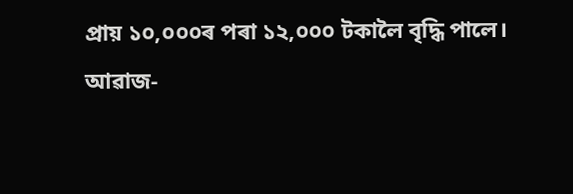প্ৰায় ১০,০০০ৰ পৰা ১২,০০০ টকালৈ বৃদ্ধি পালে।
আৱাজ-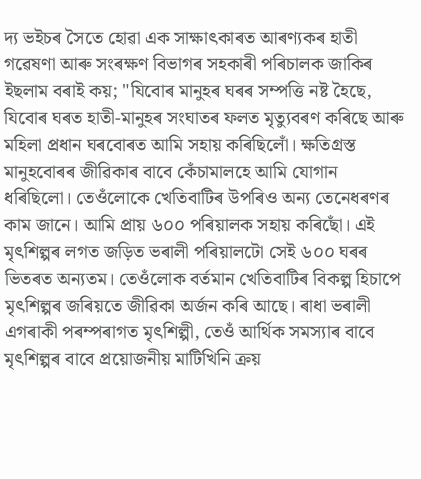দ্য ভইচৰ সৈতে হোৱা এক সাক্ষাৎকাৰত আৰণ্যকৰ হাতী গৱেষণা আৰু সংৰক্ষণ বিভাগৰ সহকাৰী পৰিচালক জাকিৰ ইছলাম বৰাই কয়; "যিবোৰ মানুহৰ ঘৰৰ সম্পত্তি নষ্ট হৈছে, যিবোৰ ঘৰত হাতী-মানুহৰ সংঘাতৰ ফলত মৃত্যুবৰণ কৰিছে আৰু মহিলা প্ৰধান ঘৰবোৰত আমি সহায় কৰিছিলোঁ। ক্ষতিগ্ৰস্ত মানুহবোৰৰ জীৱিকাৰ বাবে কেঁচামালহে আমি যোগান ধৰিছিলো। তেওঁলোকে খেতিবাটিৰ উপৰিও অন্য তেনেধৰণৰ কাম জানে। আমি প্ৰায় ৬০০ পৰিয়ালক সহায় কৰিছোঁ। এই মৃৎশিল্পৰ লগত জড়িত ভৰালী পৰিয়ালটো সেই ৬০০ ঘৰৰ ভিতৰত অন্যতম। তেওঁলোক বৰ্তমান খেতিবাটিৰ বিকল্প হিচাপে মৃৎশিল্পৰ জৰিয়তে জীৱিকা অৰ্জন কৰি আছে। ৰাধা ভৰালী এগৰাকী পৰম্পৰাগত মৃৎশিল্পী, তেওঁ আর্থিক সমস্যাৰ বাবে মৃৎশিল্পৰ বাবে প্ৰয়োজনীয় মাটিখিনি ক্ৰয়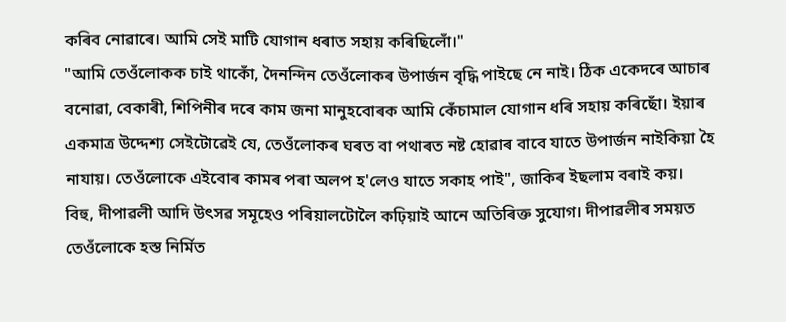কৰিব নোৱাৰে। আমি সেই মাটি যোগান ধৰাত সহায় কৰিছিলোঁ।"
"আমি তেওঁলোকক চাই থাকোঁ, দৈনন্দিন তেওঁলোকৰ উপাৰ্জন বৃদ্ধি পাইছে নে নাই। ঠিক একেদৰে আচাৰ বনোৱা, বেকাৰী, শিপিনীৰ দৰে কাম জনা মানুহবোৰক আমি কেঁচামাল যোগান ধৰি সহায় কৰিছোঁ। ইয়াৰ একমাত্ৰ উদ্দেশ্য সেইটোৱেই যে, তেওঁলোকৰ ঘৰত বা পথাৰত নষ্ট হোৱাৰ বাবে যাতে উপাৰ্জন নাইকিয়া হৈ নাযায়। তেওঁলোকে এইবোৰ কামৰ পৰা অলপ হ'লেও যাতে সকাহ পাই", জাকিৰ ইছলাম বৰাই কয়।
বিহু, দীপাৱলী আদি উৎসৱ সমূহেও পৰিয়ালটোলৈ কঢ়িয়াই আনে অতিৰিক্ত সুযোগ। দীপাৱলীৰ সময়ত তেওঁলোকে হস্ত নিৰ্মিত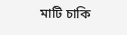মাটি চাকি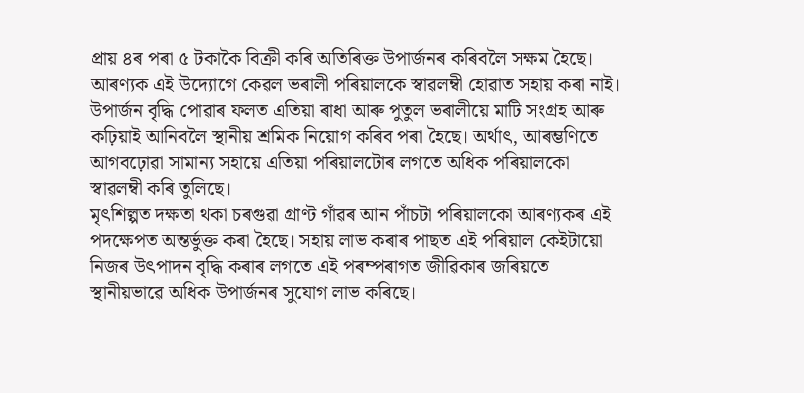প্ৰায় ৪ৰ পৰা ৫ টকাকৈ বিক্ৰী কৰি অতিৰিক্ত উপাৰ্জনৰ কৰিবলৈ সক্ষম হৈছে।
আৰণ্যক এই উদ্যোগে কেৱল ভৰালী পৰিয়ালকে স্বাৱলম্বী হোৱাত সহায় কৰা নাই। উপাৰ্জন বৃদ্ধি পোৱাৰ ফলত এতিয়া ৰাধা আৰু পুতুল ভৰালীয়ে মাটি সংগ্ৰহ আৰু কঢ়িয়াই আনিবলৈ স্থানীয় শ্ৰমিক নিয়োগ কৰিব পৰা হৈছে। অৰ্থাৎ, আৰম্ভণিতে আগবঢ়োৱা সামান্য সহায়ে এতিয়া পৰিয়ালটোৰ লগতে অধিক পৰিয়ালকো স্বাৱলম্বী কৰি তুলিছে।
মৃৎশিল্পত দক্ষতা থকা চৰগুৱা গ্ৰাণ্ট গাঁৱৰ আন পাঁচটা পৰিয়ালকো আৰণ্যকৰ এই পদক্ষেপত অন্তৰ্ভুক্ত কৰা হৈছে। সহায় লাভ কৰাৰ পাছত এই পৰিয়াল কেইটায়ো নিজৰ উৎপাদন বৃদ্ধি কৰাৰ লগতে এই পৰম্পৰাগত জীৱিকাৰ জৰিয়তে স্থানীয়ভাৱে অধিক উপাৰ্জনৰ সুযোগ লাভ কৰিছে।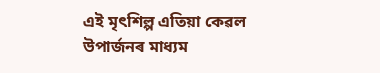এই মৃৎশিল্প এতিয়া কেৱল উপাৰ্জনৰ মাধ্যম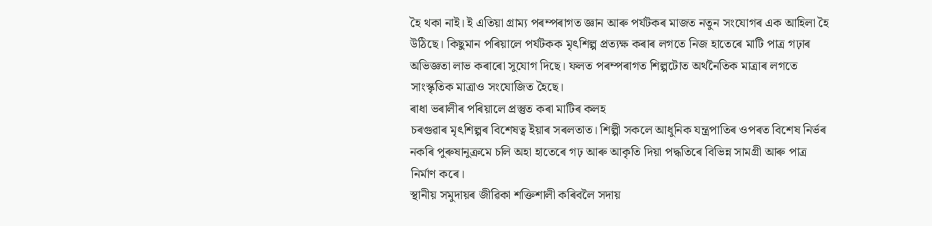হৈ থকা নাই। ই এতিয়া গ্ৰাম্য পৰম্পৰাগত জ্ঞান আৰু পৰ্যটকৰ মাজত নতুন সংযোগৰ এক আহিলা হৈ উঠিছে। কিছুমান পৰিয়ালে পৰ্যটকক মৃৎশিল্প প্ৰত্যক্ষ কৰাৰ লগতে নিজ হাতেৰে মাটি পাত্ৰ গঢ়াৰ অভিজ্ঞতা লাভ কৰাৰো সুযোগ দিছে। ফলত পৰম্পৰাগত শিল্পটোত অৰ্থনৈতিক মাত্ৰাৰ লগতে সাংস্কৃতিক মাত্ৰাও সংযোজিত হৈছে।
ৰাধা ভৰালীৰ পৰিয়ালে প্ৰস্তুত কৰা মাটিৰ কলহ
চৰগুৱাৰ মৃৎশিল্পৰ বিশেষত্ব ইয়াৰ সৰলতাত। শিল্পী সকলে আধুনিক যন্ত্ৰপাতিৰ ওপৰত বিশেষ নিৰ্ভৰ নকৰি পুৰুষানুক্ৰমে চলি অহা হাতেৰে গঢ় আৰু আকৃতি দিয়া পদ্ধতিৰে বিভিন্ন সামগ্ৰী আৰু পাত্ৰ নিৰ্মাণ কৰে।
স্থানীয় সমুদায়ৰ জীৱিকা শক্তিশালী কৰিবলৈ সদায়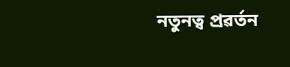নতুনত্ব প্ৰৱৰ্তন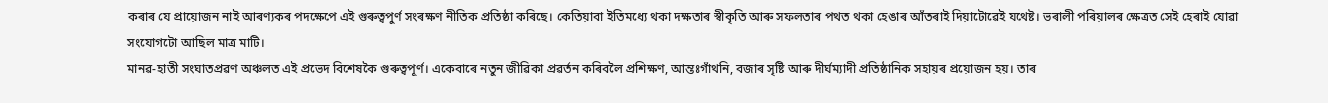কৰাৰ যে প্ৰায়োজন নাই আৰণ্যকৰ পদক্ষেপে এই গুৰুত্বপুৰ্ণ সংৰক্ষণ নীতিক প্ৰতিষ্ঠা কৰিছে। কেতিয়াবা ইতিমধ্যে থকা দক্ষতাৰ স্বীকৃতি আৰু সফলতাৰ পথত থকা হেঙাৰ আঁতৰাই দিয়াটোৱেই যথেষ্ট। ভৰালী পৰিয়ালৰ ক্ষেত্ৰত সেই হেৰাই যোৱা সংযোগটো আছিল মাত্ৰ মাটি।
মানৱ-হাতী সংঘাতপ্ৰৱণ অঞ্চলত এই প্ৰভেদ বিশেষকৈ গুৰুত্বপূৰ্ণ। একেবাৰে নতুন জীৱিকা প্ৰৱৰ্তন কৰিবলৈ প্ৰশিক্ষণ, আন্তঃগাঁথনি, বজাৰ সৃষ্টি আৰু দীৰ্ঘম্যাদী প্ৰতিষ্ঠানিক সহায়ৰ প্ৰয়োজন হয়। তাৰ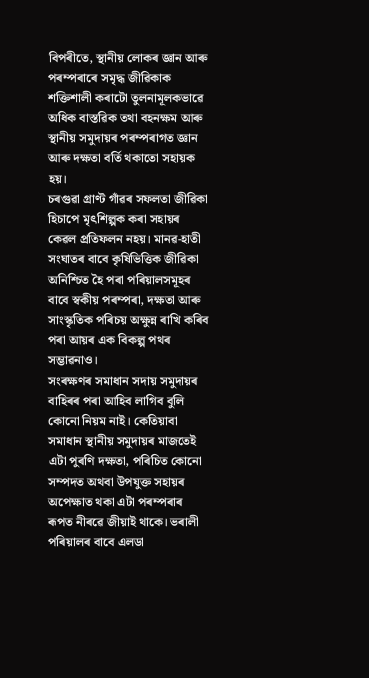বিপৰীতে, স্থানীয় লোকৰ জ্ঞান আৰু পৰম্পৰাৰে সমৃদ্ধ জীৱিকাক শক্তিশালী কৰাটো তুলনামূলকভাৱে অধিক বাস্তৱিক তথা বহনক্ষম আৰু স্থানীয় সমুদায়ৰ পৰম্পৰাগত জ্ঞান আৰু দক্ষতা বৰ্তি থকাতো সহায়ক হয়।
চৰগুৱা গ্ৰাণ্ট গাঁৱৰ সফলতা জীৱিকা হিচাপে মৃৎশিল্পক কৰা সহায়ৰ কেৱল প্ৰতিফলন নহয়। মানৱ-হাতী সংঘাতৰ বাবে কৃষিভিত্তিক জীৱিকা অনিশ্চিত হৈ পৰা পৰিয়ালসমূহৰ বাবে স্বকীয় পৰম্পৰা, দক্ষতা আৰু সাংস্কৃতিক পৰিচয় অক্ষুন্ন ৰাখি কৰিব পৰা আয়ৰ এক বিকল্প পথৰ সম্ভাৱনাও।
সংৰক্ষণৰ সমাধান সদায় সমুদায়ৰ বাহিৰৰ পৰা আহিব লাগিব বুলি কোনো নিয়ম নাই। কেতিয়াবা সমাধান স্থানীয় সমুদায়ৰ মাজতেই এটা পুৰণি দক্ষতা, পৰিচিত কোনো সম্পদত অথবা উপযুক্ত সহায়ৰ অপেক্ষাত থকা এটা পৰম্পৰাৰ ৰূপত নীৰৱে জীয়াই থাকে। ভৰালী পৰিয়ালৰ বাবে এলডা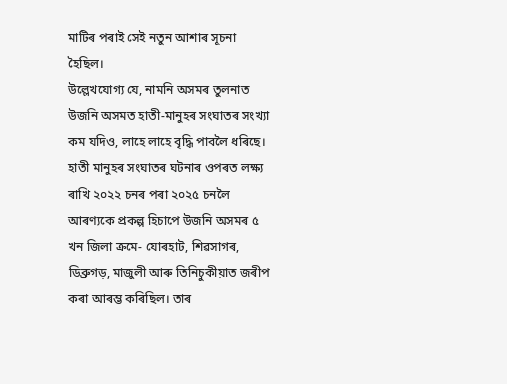মাটিৰ পৰাই সেই নতুন আশাৰ সূচনা হৈছিল।
উল্লেখযোগ্য যে, নামনি অসমৰ তুলনাত উজনি অসমত হাতী-মানুহৰ সংঘাতৰ সংখ্যা কম যদিও, লাহে লাহে বৃদ্ধি পাবলৈ ধৰিছে। হাতী মানুহৰ সংঘাতৰ ঘটনাৰ ওপৰত লক্ষ্য ৰাখি ২০২২ চনৰ পৰা ২০২৫ চনলৈ আৰণ্যকে প্ৰকল্প হিচাপে উজনি অসমৰ ৫ খন জিলা ক্ৰমে- যোৰহাট, শিৱসাগৰ, ডিব্ৰুগড়, মাজুলী আৰু তিনিচুকীয়াত জৰীপ কৰা আৰম্ভ কৰিছিল। তাৰ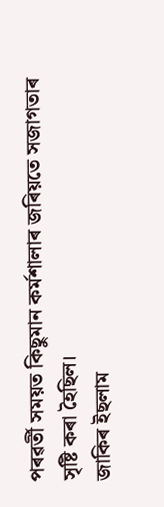পৰৱৰ্তী সময়ত কিছুমান কৰ্মশালাৰ জৰিয়তে সজাগতাৰ সৃষ্টি কৰা হৈছিল।
জাকিৰ ইছলাম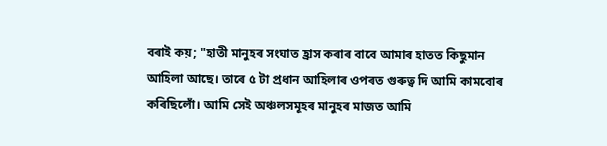বৰাই কয়; "হাতী মানুহৰ সংঘাত হ্ৰাস কৰাৰ বাবে আমাৰ হাতত কিছুমান আহিলা আছে। তাৰে ৫ টা প্ৰধান আহিলাৰ ওপৰত গুৰুত্ব দি আমি কামবোৰ কৰিছিলোঁ। আমি সেই অঞ্চলসমূহৰ মানুহৰ মাজত আমি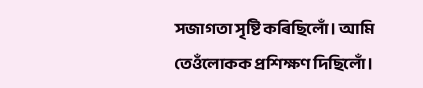সজাগতা সৃষ্টি কৰিছিলোঁ। আমি তেওঁলোকক প্ৰশিক্ষণ দিছিলোঁ।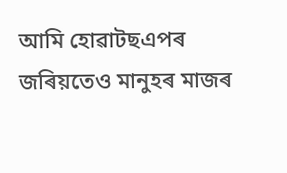আমি হোৱাটছএপৰ জৰিয়তেও মানুহৰ মাজৰ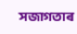সজাগতাৰ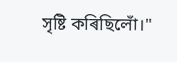সৃষ্টি কৰিছিলোঁ।"